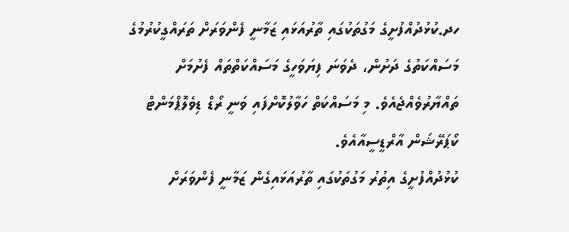ހދ.ކުޅުދުއްފުށީގެ މަގުތަކުގައި ތާރުއަޅައި ޒަމާނީ ފެންވަރަށް ތަރައްގީކުރުމުގެ މަސައްކަތުގެ ދަށުން، ދެވަނަ ފިޔަވަހީގެ މަސައްކަތްތައް ފެށުމަށް ތައްޔާރުވެއްޖެއެވެ. މި މަސައްކަތް ހަވާލުކޮށްފައި ވަނީ ރޯޑް ޑިވެލޮޕްމަންޓް ކޯޕަރޭޝަން އާރްޑީސީއާއެވެ.
ކުޅުދުއްފުށީގެ އިތުރު މަގުތަކުގައި ތާރުއަޅައިގެން ޒަމާނީ ފެންވަރަށް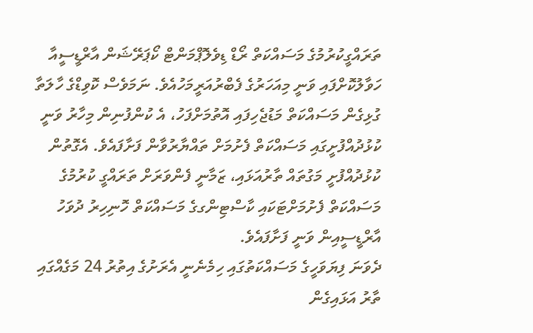ތަރައްގީކުރުމުގެ މަސައްކަތް ރޯޑް ޑިވެލޮޕްމަންޓް ކޯޕަރޭޝަން އާރްޑީސީއާ ހަވާލުކޮށްފައި ވަނީ މިއަހަރުގެ ފެބްރުއަރީމަހުއެވެ. ނަމަވެސް ކޮވިޑްގެ ހާލަތާ ގުޅިގެން މަސައްކަތް މަޑުޖެހިފައި އޮތުމަށްފަހު، އެ ކުންފުނިން މިހާރު ވަނީ ކުޅުދުއްފުށީގައި މަސައްކަތް ފެށުމަށް ތައްޔާރުވާން ފަށާފައެވެ. އެގޮތުން ކުޅުދުއްފުށީ މަގުތައް ތާރުއަޅައި، ޒަމާނީ ފެންވަރަށް ތަރައްގީ ކުރުމުގެ މަސައްކަތް ފެށުމަށްޓަކައި ކާސްޓިންގގެ މަސައްކަތް ހޮނިހިރު ދުވަހު އާރްޑީސީއިން ވަނީ ފަށާފައެވެ.
ދެވަނަ ފިޔަވަހީގެ މަސައްކަތުގައި ހިމެނެނީ އެރަށުގެ އިތުރު 24 މަގެއްގައި ތާރު އަޅައިގެން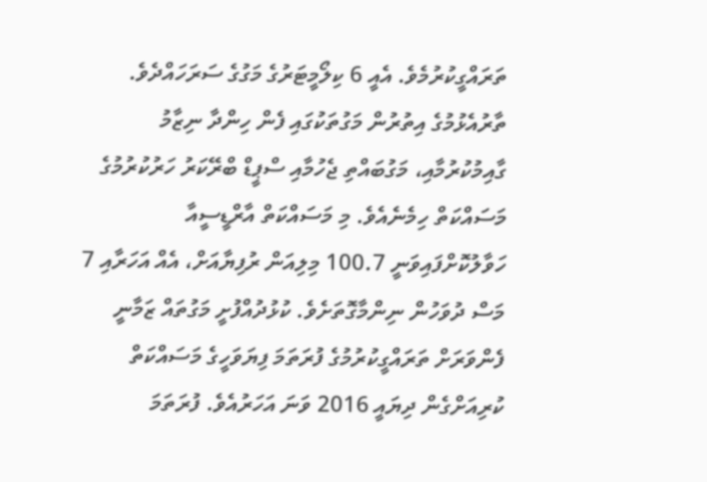ތަރައްގީކުރުމެވެ. އެއީ 6 ކިލޯމީޓަރުގެ މަގުގެ ސަރަހައްދެވެ. ތާރުއެޅުމުގެ އިތުރުން މަގުތަކުގައި ފެން ހިންދާ ނިޒާމު ގާއިމުކުރުމާއި، މަގުބައްތި ޖެހުމާއި ސްޕީޑް ބްރޭކަރު ހަރުކުރުމުގެ މަސައްކަތް ހިމެނެއެވެ. މި މަސައްކަތް އާރްޑީސީއާ ހަވާލުކޮށްފައިވަނީ 100.7 މިލިއަން ރުފިޔާއަށް، އެއް އަހަރާއި 7 މަސް ދުވަހުން ނިންމާގޮތަށެވެ. ކުޅުދުއްފުށީ މަގުތައް ޒަމާނީ ފެންވަރަށް ތަރައްގީކުރުމުގެ ފުރަތަމަ ފިޔަވަހީގެ މަސައްކަތް ކުރިއަށްގެން ދިޔައީ 2016 ވަނަ އަހަރުއެވެ. ފުރަތަމަ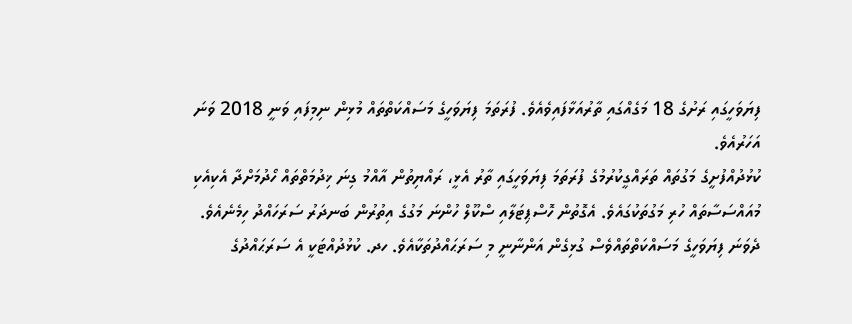ފިޔަވަހީގައި ރަށުގެ 18 މަގެއްގައި ތާރުއަޅާފައިވެއެވެ. ފުރަތަމަ ފިޔަވަހީގެ މަސައްކަތްތައް މުޅިން ނިމިފައި ވަނީ 2018 ވަނަ އަހަރުއެވެ.
ކުޅުދުއްފުށީގެ މަގުތައް ތަރައްގީކުރުމުގެ ފުރަތަމަ ފިޔަވަހީގައި ތާރު އެޅީ، ރައްޔިތުން އާއްމު ގިނަ ޚިދުމަތްތައް ހޯދުމަށްދާ އެކިއެކި މުއައްސަސާތައް ހުރި މަގުތަކުގައެވެ. އެގޮތުން ހޮސްޕިޓަލާއި ސްކޫލް ހުންނަ މަގުގެ އިތުރުން ބަނދަރު ސަރަހައްދު ހިމެނެއެވެ. ދެވަނަ ފިޔަވަހީގެ މަސައްކަތްތައްވެސް ގުޅިގެން އަންނާނީ މި ސަރަޙައްދުތަކާއެވެ. ހދ. ކުޅުދުއްޓަކީ އެ ސަރަޙައްދުގެ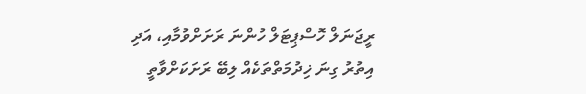ރީޖަނަލް ހޮސްޕިޓަލް ހުންނަ ރަށަށްވުމާއި، އަދި އިތުރު ގިނަ ޚިދުމަތްތަކެއް ލިބޭ ރަށަކަށްވާތީ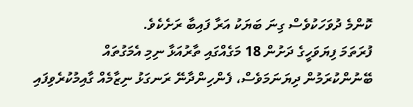ކޮންމެ ދުވަހަކުވެސް ގިނަ ބަޔަކު އަރާ ފައިބާ ރަށެކެވެ.
ފުރަތަމަ ފިޔަވަހީގެ ދަށުން 18 މަގެއްގައި ތާރުއަޅާ ނިމި އެމަގުތައް ބޭނުންކުރަމުން ދިޔަނަމަވެސް، ފެންހިންދާނޭ ރަނގަޅު ނިޒާމެއް ގާއިމުކުރެވިފައި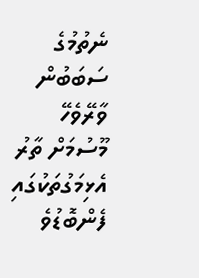ނެތުމުގެ ސަބަބުން ވާރޭވެހޭ މޫސުމަށް ތާރު އެޅިމަގުތަކުގައި ފެންބޮޑުވެ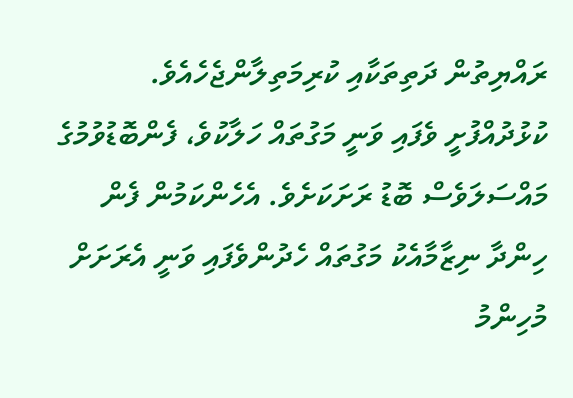ރައްޔިތުން ދަތިތަކާއި ކުރިމަތިލާންޖެހެއެވެ. ކުޅުދުއްފުށީ ވެފައި ވަނީ މަގުތައް ހަލާކުވެ، ފެންބޮޑުވުމުގެ މައްސަލަވެސް ބޮޑު ރަށަކަށެވެ. އެހެންކަމުން ފެން ހިންދާ ނިޒާމާއެކު މަގުތައް ހެދުންވެފައި ވަނީ އެރަށަށް މުހިންމު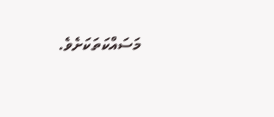މަސައްކަތަކަށެވެ.